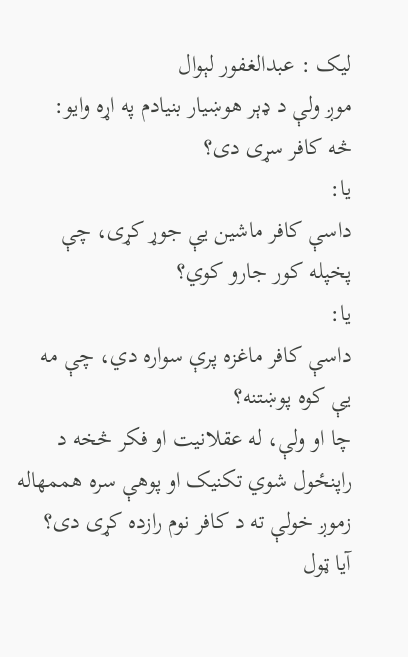لیک : عبدالغفور لېوال
موږ ولې د ډېر هوښیار بنیادم په اړه وايو:
څه کافر سړی دی؟
یا:
داسې کافر ماشین یې جوړ کړی، چې پخپله کور جارو کوي؟
یا:
داسې کافر ماغزه پرې سواره دي، چې مه یې کوه پوښتنه؟
چا او ولې، له عقلانیت او فکر څخه د راپنځول شوي تکنیک او پوهې سره هممهاله زموږ خولې ته د کافر نوم رازده کړی دی؟
آیا ټول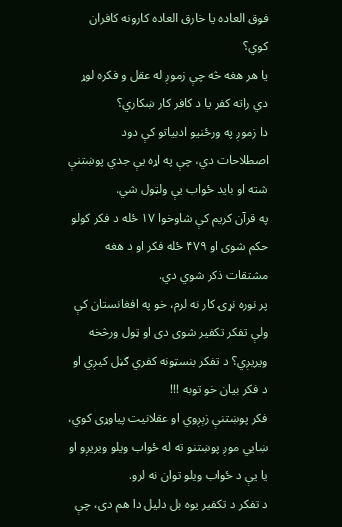فوق العاده یا خارق العاده کارونه کافران کوي؟
یا هر هغه څه چې زموږ له عقل و فکره لوړ دي راته کفر یا د کافر کار ښکاري؟
دا زموږ په ورځنیو ادبیاتو کې دود اصطلاحات دي، چې په اړه یې جدي پوښتنې شته او باید ځواب یې ولټول شي.
په قرآن کریم کې شاوخوا ۱۷ ځله د فکر کولو حکم شوی او ۴۷۹ ځله فکر او د هغه مشتقات ذکر شوي دي.
پر نوره نړۍ کار نه لرم، خو په افغانستان کې ولې تفکر تکفیر شوی دی او ټول ورڅخه ویریږي؟ د تفکر بنسټونه کفري ګڼل کیږي او د فکر بیان خو توبه !!!
فکر پوښتنې زېږوي او عقلانیت پیاوړی کوي، ښايي موږ پوښتنو ته له ځواب ویلو ویریږو او یا یې د ځواب ویلو توان نه لرو.
د تفکر د تکفیر یوه بل دلیل دا هم دی، چې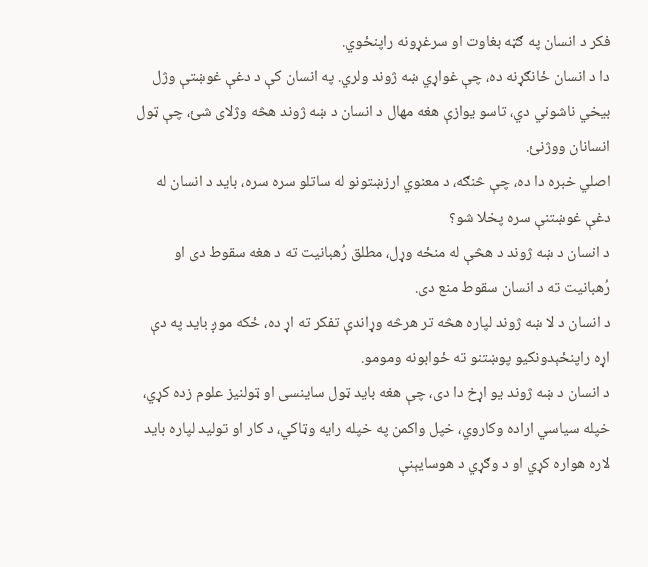فکر د انسان په ګټه بغاوت او سرغړونه راپنځوي.
دا د انسان ځانګړنه ده، چې غواړي ښه ژوند ولري. په انسان کې د دغې غوښتې وژل بیخي ناشوني دي، تاسو یوازې هغه مهال د انسان د ښه ژوند هڅه وژلای شئ، چې ټول انسانان ووژنئ.
اصلي خبره دا ده، چې څنګه، د معنوي ارزښتونو له ساتلو سره سره، باید د انسان له دغې غوښتنې سره پخلا شو؟
د انسان د ښه ژوند د هڅې له منځه وړل، مطلق رُهبانیت ته د هغه سقوط دی او رُهبانیت ته د انسان سقوط منع دی.
د انسان د لا ښه ژوند لپاره هڅه تر هرڅه وړاندې تفکر ته اړ ده، ځکه موږ باید په دې اړه راپنځېدونکیو پوښتنو ته ځوابونه ومومو.
د انسان د ښه ژوند یو اړخ دا دی، چې هغه باید ټول ساینسی او ټولنیز علوم زده کړي، خپله سیاسي اراده وکاروي، خپل واکمن په خپله رایه وټاکي، د کار او تولید لپاره باید لاره هواره کړي او د وګړي د هوسایېنې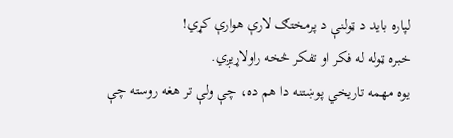لپاره باید د ټولنې د پرمختګ لارې هوارې کړي!
خبره ټوله له فکر او تفکر څخه راولاړیږي.
یوه مهمه تاریخي پوښتنه دا هم ده، چې ولې تر هغه روسته چې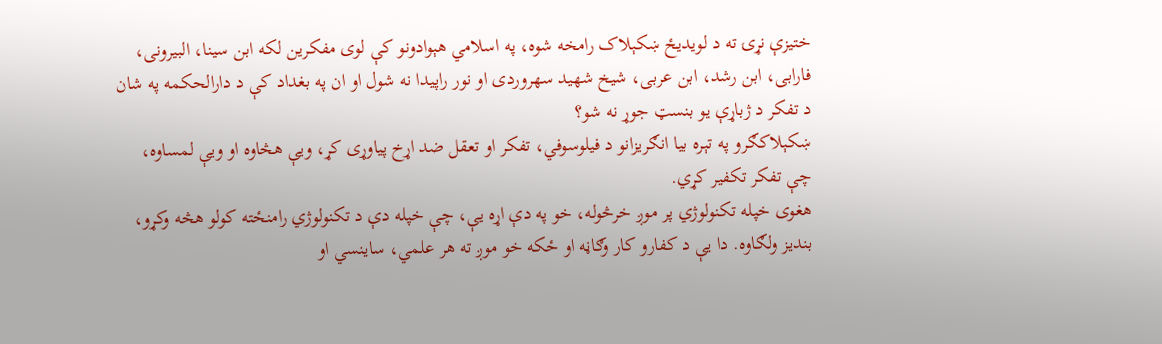ختیزې نړۍ ته د لویدیځ ښکېلاک رامخه شوه، په اسلامي هېوادونو کې لوی مفکرین لکه ابن سینا، البیرونی، فارابی، ابن رشد، ابن عربی، شیخ شهید سهروردی او نور راپیدا نه شول او ان په بغداد کې د دارالحکمه په شان د تفکر د ژباړې یو بنسټ جوړ نه شو؟
ښکېلاکګرو په تېره بیا انګریزانو د فیلوسوفي، تفکر او تعقل ضد اړخ پیاوړی کړ، ویې هڅاوه او ویې لمساوه، چې تفکر تکفیر کړي.
هغوی خپله تکنولوژي پر موږ خرڅوله، خو په دې اړه یې، چې خپله دې د تکنولوژي رامنځته کولو هڅه وکړو، بندیز ولګاوه. دا یې د کفارو کار وګاڼه او ځکه خو موږ ته هر علمي، ساینسي او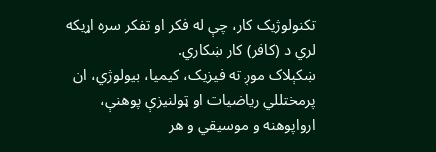تکنولوژیک کار، چې له فکر او تفکر سره اړیکه لري د (کافر) کار ښکاري.
ښکېلاک موږ ته فیزیک، کیمیا، بیولوژي، ان پرمختللي ریاضیات او ټولنیزې پوهنې، ارواپوهنه و موسیقي و هر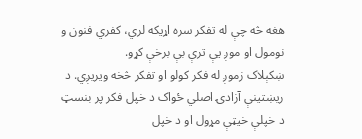هغه څه چې له تفکر سره اړیکه لري، کفري فنون و نومول او موږ یې ترې بې برخې کړو.
ښکېلاک زموږ له فکر کولو او تفکر څخه ویریږي. د ریښتینې آزادۍ اصلي ځواک د خپل فکر پر بنسټ د خپلې خیټې مړول او د خپل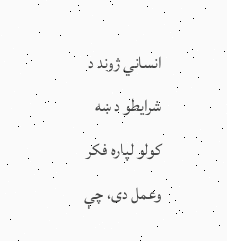انساني ژوند د شرایطو د ښه کولو لپاره فکر وعمل دی، چې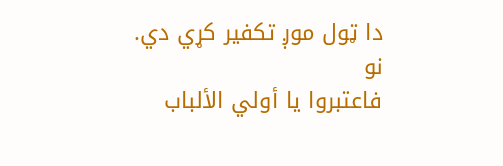دا ټول موږ تکفیر کړي دي.
نو
فاعتبروا يا أولي الألباب